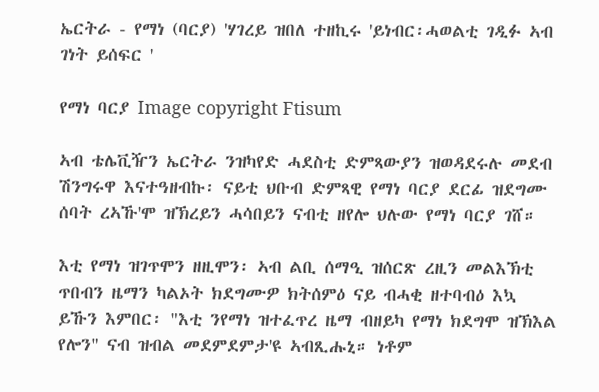ኤርትራ - የማነ (ባርያ) 'ሃገረይ ዝበለ ተዘኪሩ 'ይነብር፡ሓወልቲ ገዲፉ ኣብ ገነት ይሰፍር '

የማነ ባርያ Image copyright Ftisum

ኣብ ቴሌቪዥን ኤርትራ ንዝካየድ ሓደስቲ ድምጻውያን ዝወዳደሩሉ መደብ ሽንግሩዋ እናተዓዘብኩ፡ ናይቲ ህቡብ ድምጻዊ የማነ ባርያ ደርፊ ዝደግሙ ሰባት ረኣኹ'ሞ ዝኽረይን ሓሳበይን ናብቲ ዘየሎ ህሉው የማነ ባርያ ገሸ።

እቲ የማነ ዝገጥሞን ዘዚሞን፡ ኣብ ልቢ ሰማዒ ዝሰርጽ ረዚን መልእኽቲ ጥበብን ዜማን ካልኦት ክደግሙዎ ክትሰምዕ ናይ ብሓቂ ዘተባብዕ እኳ ይኹን እምበር፡ "እቲ ንየማነ ዝተፈጥረ ዜማ ብዘይካ የማነ ክደግሞ ዝኽእል የሎን" ናብ ዝብል መደምደምታ'ዩ ኣብጺሑኒ። ነቶም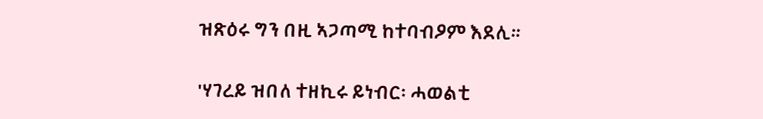ዝጽዕሩ ግን በዚ ኣጋጣሚ ከተባብዖም እደሊ።

'ሃገረይ ዝበለ ተዘኪሩ ይነብር፡ ሓወልቲ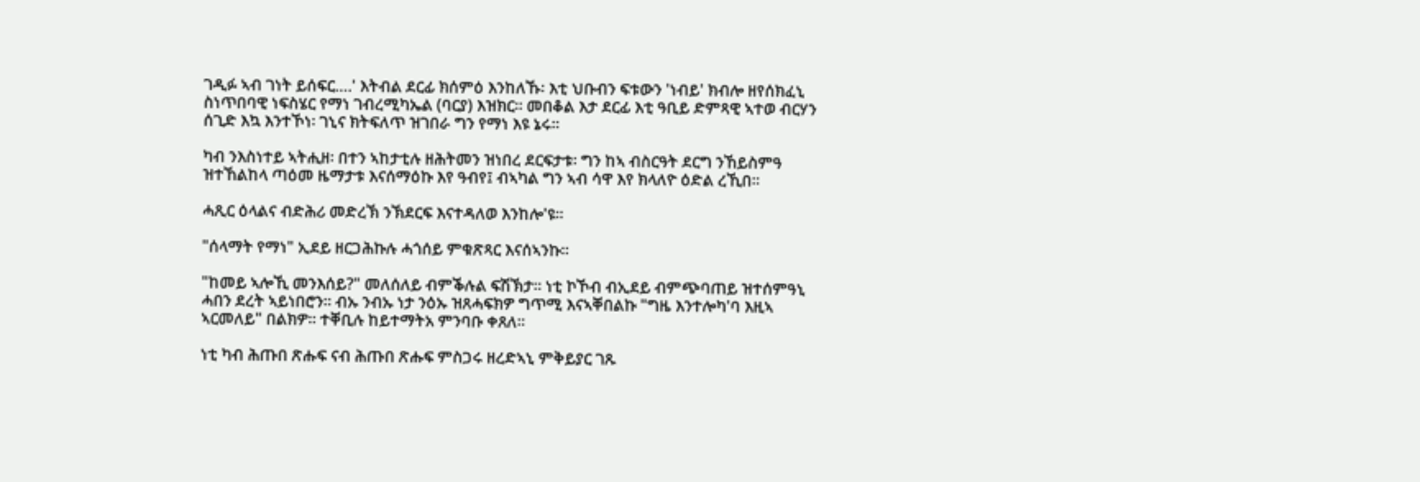ገዲፉ ኣብ ገነት ይሰፍር….' እትብል ደርፊ ክሰምዕ እንከለኹ፡ እቲ ህቡብን ፍቱውን 'ነብይ' ክብሎ ዘየሰክፈኒ ስነጥበባዊ ነፍስሄር የማነ ገብረሚካኤል (ባርያ) እዝክር። መበቆል እታ ደርፊ እቲ ዓቢይ ድምጻዊ ኣተወ ብርሃን ሰጊድ እኳ እንተኾነ፡ ገኒና ክትፍለጥ ዝገበራ ግን የማነ እዩ ኔሩ።

ካብ ንእስነተይ ኣትሒዘ፡ በተን ኣከታቲሉ ዘሕትመን ዝነበረ ደርፍታቱ፡ ግን ከኣ ብስርዓት ደርግ ንኸይስምዓ ዝተኸልከላ ጣዕመ ዜማታቱ እናሰማዕኩ እየ ዓብየ፤ ብኣካል ግን ኣብ ሳዋ እየ ክላለዮ ዕድል ረኺበ።

ሓጺር ዕላልና ብድሕሪ መድረኽ ንኽደርፍ እናተዳለወ እንከሎ'ዩ።

"ሰላማት የማነ" ኢደይ ዘርጋሕኩሉ ሓጎሰይ ምቁጽጻር እናሰኣንኩ።

"ከመይ ኣሎኺ መንእሰይ?" መለሰለይ ብምቕሉል ፍሽኽታ። ነቲ ኮኾብ ብኢደይ ብምጭባጠይ ዝተሰምዓኒ ሓበን ደረት ኣይነበሮን። ብኡ ንብኡ ነታ ንዕኡ ዝጸሓፍክዎ ግጥሚ እናኣቐበልኩ "ግዜ እንተሎካ'ባ እዚኣ ኣርመለይ" በልክዎ። ተቐቢሉ ከይተማትአ ምንባቡ ቀጸለ።

ነቲ ካብ ሕጡበ ጽሑፍ ናብ ሕጡበ ጽሑፍ ምስጋሩ ዘረድኣኒ ምቅይያር ገጹ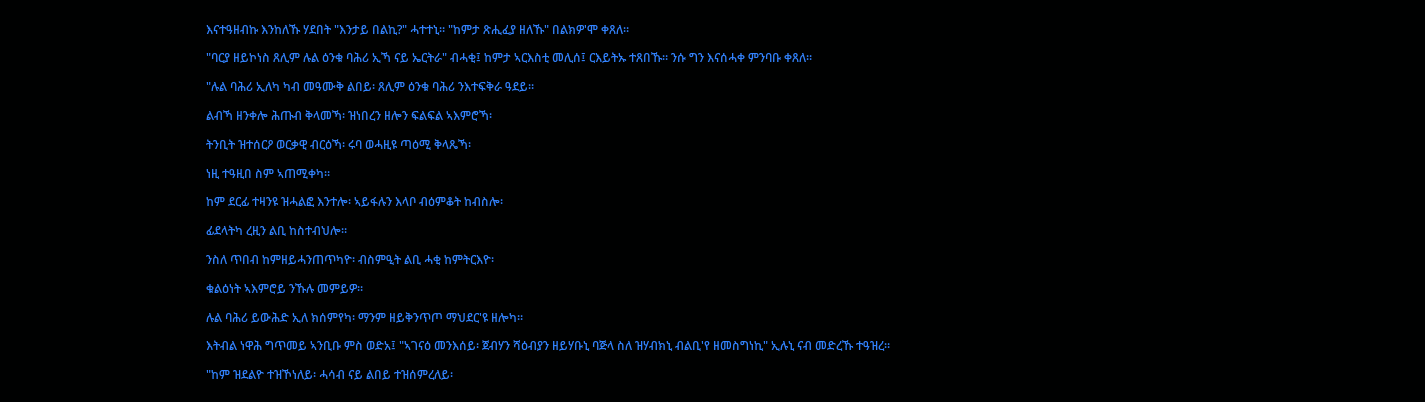እናተዓዘብኩ እንከለኹ ሃደበት "እንታይ በልኪ?" ሓተተኒ። "ከምታ ጽሒፈያ ዘለኹ" በልክዎ'ሞ ቀጸለ።

"ባርያ ዘይኮነስ ጸሊም ሉል ዕንቁ ባሕሪ ኢኻ ናይ ኤርትራ" ብሓቂ፤ ከምታ ኣርእስቲ መሊሰ፤ ርእይትኡ ተጸበኹ። ንሱ ግን እናሰሓቀ ምንባቡ ቀጸለ።

"ሉል ባሕሪ ኢለካ ካብ መዓሙቅ ልበይ፡ ጸሊም ዕንቁ ባሕሪ ንእተፍቅራ ዓደይ።

ልብኻ ዘንቀሎ ሕጡብ ቅላመኻ፡ ዝነበረን ዘሎን ፍልፍል ኣእምሮኻ፡

ትንቢት ዝተሰርዖ ወርቃዊ ብርዕኻ፡ ሩባ ወሓዚዩ ጣዕሚ ቅላጼኻ፡

ነዚ ተዓዚበ ስም ኣጠሚቀካ።

ከም ደርፊ ተዛንዩ ዝሓልፎ እንተሎ፡ ኣይፋሉን እላቦ ብዕምቆት ከብስሎ፡

ፊደላትካ ረዚን ልቢ ከስተብህሎ።

ንስለ ጥበብ ከምዘይሓንጠጥካዮ፡ ብስምዒት ልቢ ሓቂ ከምትርእዮ፡

ቁልዕነት ኣእምሮይ ንኹሉ መምይዎ።

ሉል ባሕሪ ይውሕድ ኢለ ክሰምየካ፡ ማንም ዘይቅንጥጦ ማህደር'ዩ ዘሎካ።

እትብል ነዋሕ ግጥመይ ኣንቢቡ ምስ ወድአ፤ "ኣገናዕ መንእሰይ፡ ጀብሃን ሻዕብያን ዘይሃቡኒ ባጅላ ስለ ዝሃብክኒ ብልቢ'የ ዘመስግነኪ" ኢሉኒ ናብ መድረኹ ተዓዝረ።

"ከም ዝደልዮ ተዝኾነለይ፡ ሓሳብ ናይ ልበይ ተዝሰምረለይ፡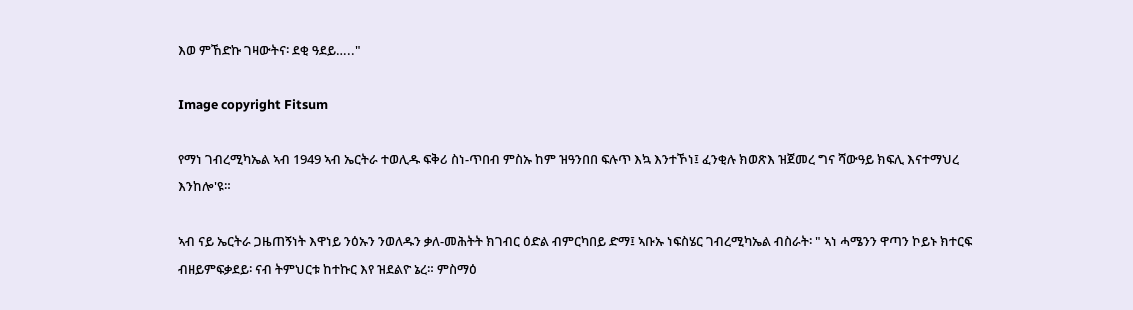እወ ምኸድኩ ገዛውትና፡ ደቂ ዓደይ….."

Image copyright Fitsum

የማነ ገብረሚካኤል ኣብ 1949 ኣብ ኤርትራ ተወሊዱ ፍቅሪ ስነ-ጥበብ ምስኡ ከም ዝዓንበበ ፍሉጥ እኳ እንተኾነ፤ ፈንቂሉ ክወጽእ ዝጀመረ ግና ሻውዓይ ክፍሊ እናተማህረ እንከሎ'ዩ።

ኣብ ናይ ኤርትራ ጋዜጠኝነት እዋነይ ንዕኡን ንወለዱን ቃለ-መሕትት ክገብር ዕድል ብምርካበይ ድማ፤ ኣቡኡ ነፍስሄር ገብረሚካኤል ብስራት፡ " ኣነ ሓሜንን ዋጣን ኮይኑ ክተርፍ ብዘይምፍቃደይ፡ ናብ ትምህርቱ ከተኩር እየ ዝደልዮ ኔረ። ምስማዕ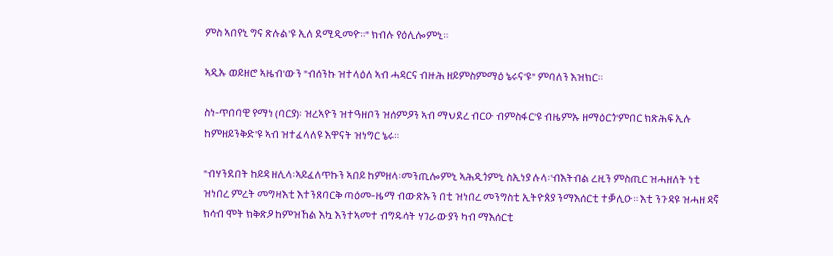ምስ ኣበየኒ ግና ጽሉል'ዩ ኢለ ደሚዲመዮ።" ክብሉ የዕሊሎምኒ።

ኣዲኡ ወይዘሮ ኣዜብ'ውን "ብሰንኩ ዝተላዕለ ኣብ ሓዳርና ብዙሕ ዘይምስምማዕ ኔሩና'ዩ" ምባለን እዝክር።

ስነ-ጥበባዊ የማነ (ባርያ)፡ ዝረኣዮን ዝተዓዘቦን ዝሰምዖን ኣብ ማህደረ ብርዑ ብምስፋር'ዩ ብዜምኡ ዘማዕርጎ'ምበር ክጽሕፍ ኢሉ ከምዘይንቅድ'ዩ ኣብ ዝተፈላለዩ እዋናት ዝነግር ኔሩ።

"ብሃንደበት ከይዳ ዘሊላ፡ኣይፈለጥኩን ኣበይ ከምዘላ፡መንጢሎምኒ ኣሕዲጎምኒ ስኢነያ ሉላ፡'ብእትብል ረዚን ምስጢር ዝሓዘለት ነቲ ዝነበረ ምረት መግዛእቲ እተንጸባርቅ ጣዕመ-ዜማ ብውጽኡን በቲ ዝነበረ መንግስቲ ኢትዮጰያ ንማእሰርቲ ተቓሊዑ። እቲ ንጉዳዩ ዝሓዘ ዳኛ ክሳብ ሞት ክቅጽዖ ከምዝኸል እኳ እንተኣመተ ብግዱሳት ሃገራውያን ካብ ማእሰርቲ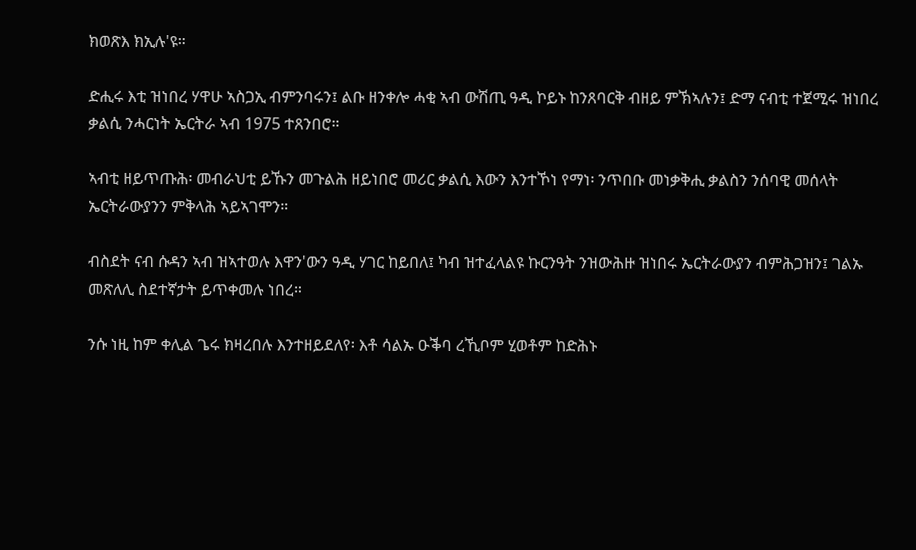ክወጽእ ክኢሉ'ዩ።

ድሒሩ እቲ ዝነበረ ሃዋሁ ኣስጋኢ ብምንባሩን፤ ልቡ ዘንቀሎ ሓቂ ኣብ ውሽጢ ዓዲ ኮይኑ ከንጸባርቅ ብዘይ ምኽኣሉን፤ ድማ ናብቲ ተጀሚሩ ዝነበረ ቃልሲ ንሓርነት ኤርትራ ኣብ 1975 ተጸንበሮ።

ኣብቲ ዘይጥጡሕ፡ መብራህቲ ይኹን መጉልሕ ዘይነበሮ መሪር ቃልሲ እውን እንተኾነ የማነ፡ ንጥበቡ መነቃቅሒ ቃልስን ንሰባዊ መሰላት ኤርትራውያንን ምቅላሕ ኣይኣገሞን።

ብስደት ናብ ሱዳን ኣብ ዝኣተወሉ እዋን'ውን ዓዲ ሃገር ከይበለ፤ ካብ ዝተፈላልዩ ኩርንዓት ንዝውሕዙ ዝነበሩ ኤርትራውያን ብምሕጋዝን፤ ገልኡ መጽለሊ ስደተኛታት ይጥቀመሉ ነበረ።

ንሱ ነዚ ከም ቀሊል ጌሩ ክዛረበሉ እንተዘይደለየ፡ እቶ ሳልኡ ዑቕባ ረኺቦም ሂወቶም ከድሕኑ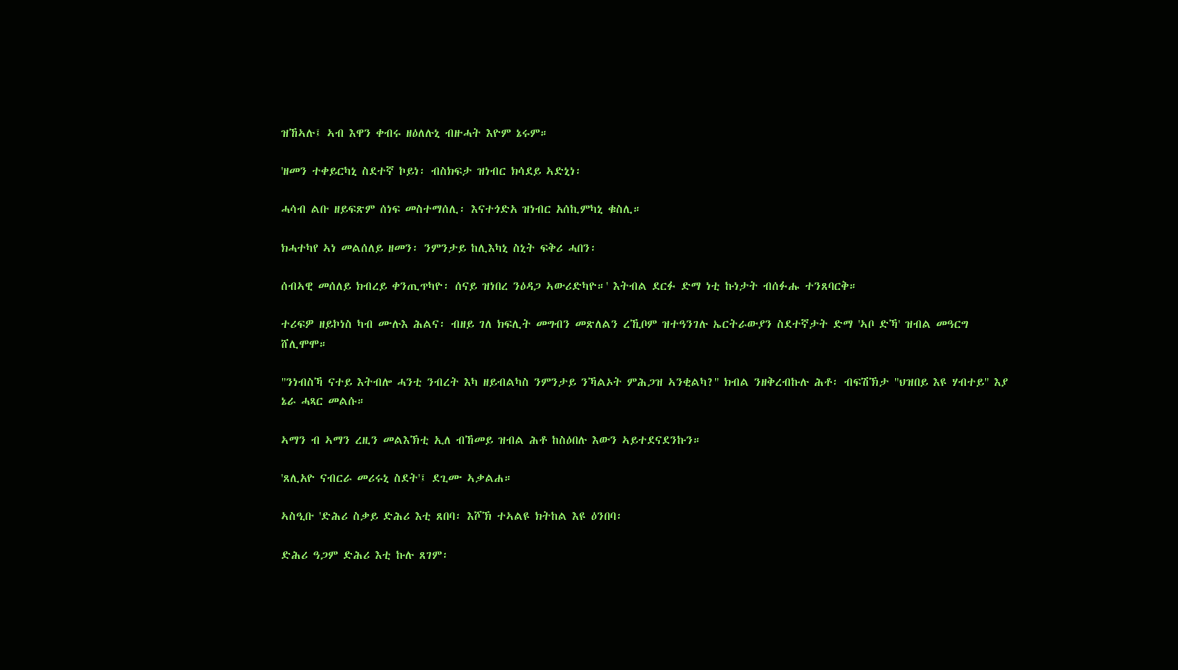ዝኸኣሉ፤ ኣብ እዋን ቀብሩ ዘዕለሉኒ ብዙሓት እዮም ኔሩም።

'ዘመን ተቀይርካኒ ስደተኛ ኮይነ፡ ብስክፍታ ዝነብር ክሳደይ ኣድኒነ፡

ሓሳብ ልቡ ዘይፍጽም ሰነፍ መስተማሰሊ፡ እናተጎድአ ዝነብር አሰኪምካኒ ቁስሊ።

ክሓተካየ ኣነ መልሰለይ ዘመን፡ ንምንታይ ከሊእካኒ ስኒት ፍቅሪ ሓበን፡

ሰብኣዊ መሰለይ ክብረይ ቀንጢጥካዮ፡ ሰናይ ዝነበረ ንዕዳጋ ኣውሪድካዮ።' እትብል ደርፉ ድማ ነቲ ኩነታት ብሰፉሑ ተንጸባርቅ።

ተሪፍዎ ዘይኮነስ ካብ ሙሉእ ሕልና፡ ብዘይ ገለ ክፍሊት መግብን መጽለልን ረኺቦም ዝተዓንገሉ ኤርትራውያን ስደተኛታት ድማ 'ኣቦ ድኻ' ዝብል መዓርግ ሸሊሞሞ።

"ንነብስኻ ናተይ እትብሎ ሓንቲ ንብረት እካ ዘይብልካስ ንምንታይ ንኻልኦት ምሕጋዝ ኣንቂልካ?" ክብል ንዘቅረብኩሉ ሕቶ፡ ብፍሽኽታ "ህዝበይ እዩ ሃብተይ" እያ ኔራ ሓጻር መልሱ።

ኣማን ብ ኣማን ረዚን መልእኽቲ ኢለ ብኸመይ ዝብል ሕቶ ከስዕበሉ እውን ኣይተደናደንኩን።

'ጸሊአዮ ናብርራ መሪሩኒ ስደት'፤ ደጊሙ ኣቃልሐ።

ኣስዒቡ 'ድሕሪ ስቃይ ድሕሪ እቲ ጸበባ፡ እሾኽ ተኣልዩ ክትከል እዩ ዕንበባ፡

ድሕሪ ዓጋም ድሕሪ እቲ ኩሉ ጸገም፡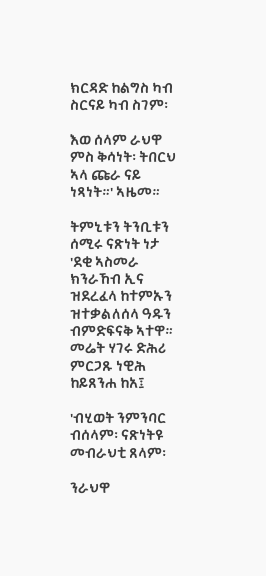ክርዳድ ከልግስ ካብ ስርናይ ካብ ስገም፡

እወ ሰላም ራህዋ ምስ ቅሳነት፡ ትበርህ ኣላ ጩራ ናይ ነጻነት።' ኣዜመ።

ትምኒቱን ትንቢቱን ሰሚሩ ናጽነት ነታ 'ደቂ ኣስመራ ክንራኸብ ኢና ዝደረፈላ ከተምኡን ዝተቃልለሰላ ዓዱን ብምድፍናቅ ኣተዋ። መሬት ሃገሩ ድሕሪ ምርጋጹ ነዊሕ ከይጸንሐ ከአ፤

'ብሂወት ንምንባር ብሰላም፡ ናጽነትዩ መብራህቲ ጸላም፡

ንራህዋ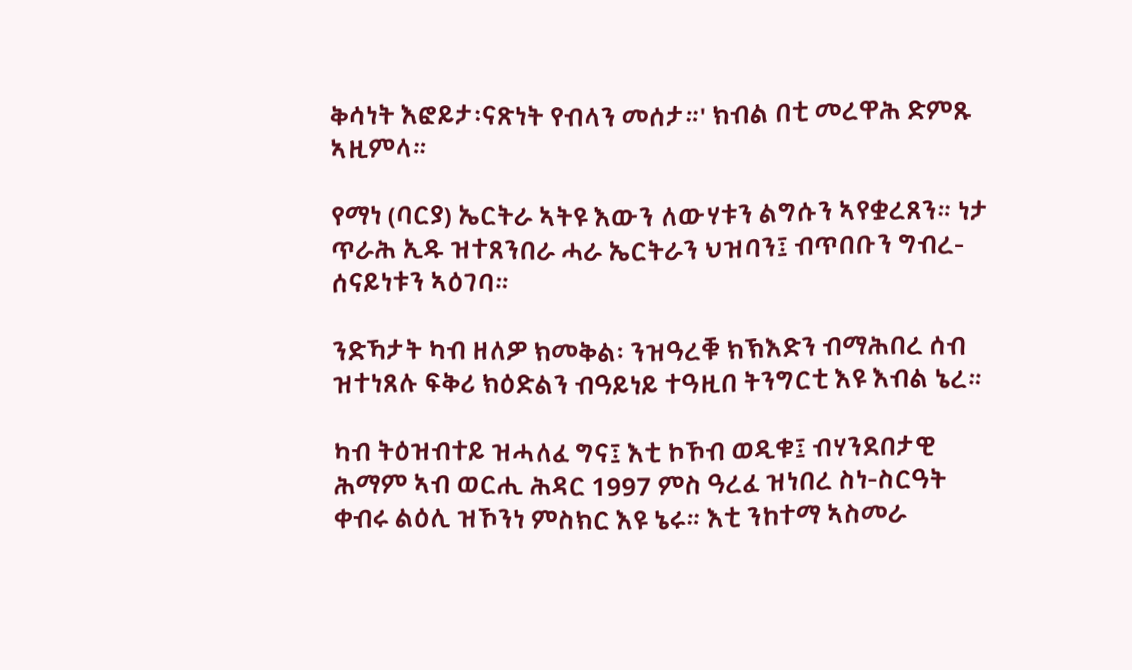ቅሳነት እፎይታ፡ናጽነት የብላን መሰታ።' ክብል በቲ መረዋሕ ድምጹ ኣዚምላ።

የማነ (ባርያ) ኤርትራ ኣትዩ እውን ለውሃቱን ልግሱን ኣየቋረጸን። ነታ ጥራሕ ኢዱ ዝተጸንበራ ሓራ ኤርትራን ህዝባን፤ ብጥበቡን ግብረ-ሰናይነቱን ኣዕገባ።

ንድኻታት ካብ ዘለዎ ክመቅል፡ ንዝዓረቑ ክኽእድን ብማሕበረ ሰብ ዝተነጸሉ ፍቅሪ ክዕድልን ብዓይነይ ተዓዚበ ትንግርቲ እዩ እብል ኔረ።

ካብ ትዕዝብተይ ዝሓለፈ ግና፤ እቲ ኮኾብ ወዲቁ፤ ብሃንደበታዊ ሕማም ኣብ ወርሒ ሕዳር 1997 ምስ ዓረፈ ዝነበረ ስነ-ስርዓት ቀብሩ ልዕሊ ዝኾንነ ምስክር እዩ ኔሩ። እቲ ንከተማ ኣስመራ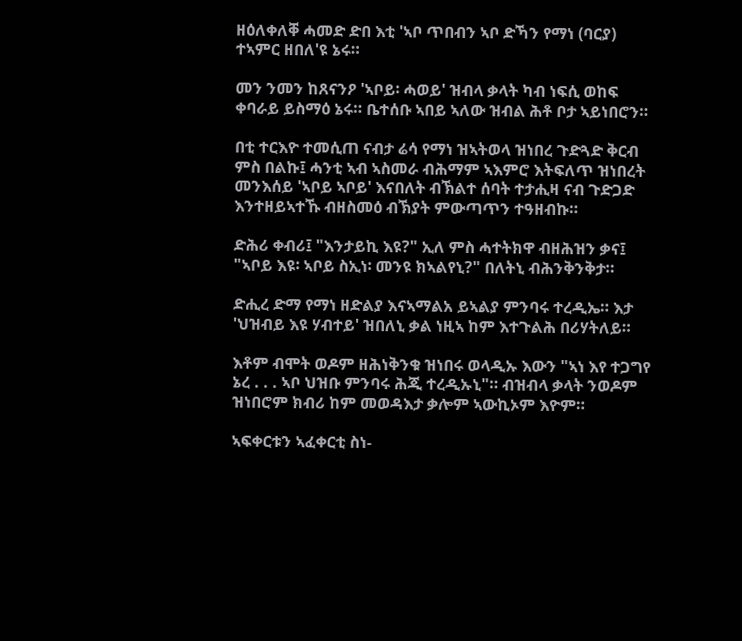ዘዕለቀለቐ ሓመድ ድበ እቲ 'ኣቦ ጥበብን ኣቦ ድኻን የማነ (ባርያ) ተኣምር ዘበለ'ዩ ኔሩ።

መን ንመን ከጸናንዖ 'ኣቦይ፡ ሓወይ' ዝብላ ቃላት ካብ ነፍሲ ወከፍ ቀባራይ ይስማዕ ኔሩ። ቤተሰቡ ኣበይ ኣለው ዝብል ሕቶ ቦታ ኣይነበሮን።

በቲ ተርእዮ ተመሲጠ ናብታ ሬሳ የማነ ዝኣትወላ ዝነበረ ጉድጓድ ቅርብ ምስ በልኩ፤ ሓንቲ ኣብ ኣስመራ ብሕማም ኣእምሮ እትፍለጥ ዝነበረት መንእሰይ 'ኣቦይ ኣቦይ' እናበለት ብኽልተ ሰባት ተታሒዛ ናብ ጉድጋድ እንተዘይኣተኹ ብዘስመዕ ብኽያት ምውጣጥን ተዓዘብኩ።

ድሕሪ ቀብሪ፤ "እንታይኪ እዩ?" ኢለ ምስ ሓተትክዋ ብዘሕዝን ቃና፤ "ኣቦይ እዩ፡ ኣቦይ ስኢነ፡ መንዩ ክኣልየኒ?" በለትኒ ብሕንቅንቅታ።

ድሒረ ድማ የማነ ዘድልያ እናኣማልአ ይኣልያ ምንባሩ ተረዲኤ። እታ 'ህዝብይ እዩ ሃብተይ' ዝበለኒ ቃል ነዚኣ ከም እተጉልሕ በሪሃትለይ።

እቶም ብሞት ወዶም ዘሕነቅንቁ ዝነበሩ ወላዲኡ እውን "ኣነ እየ ተጋግየ ኔረ . . . ኣቦ ህዝቡ ምንባሩ ሕጂ ተረዲኡኒ"። ብዝብላ ቃላት ንወዶም ዝነበሮም ክብሪ ከም መወዳእታ ቃሎም ኣውኪኦም እዮም።

ኣፍቀርቱን ኣፈቀርቲ ስነ-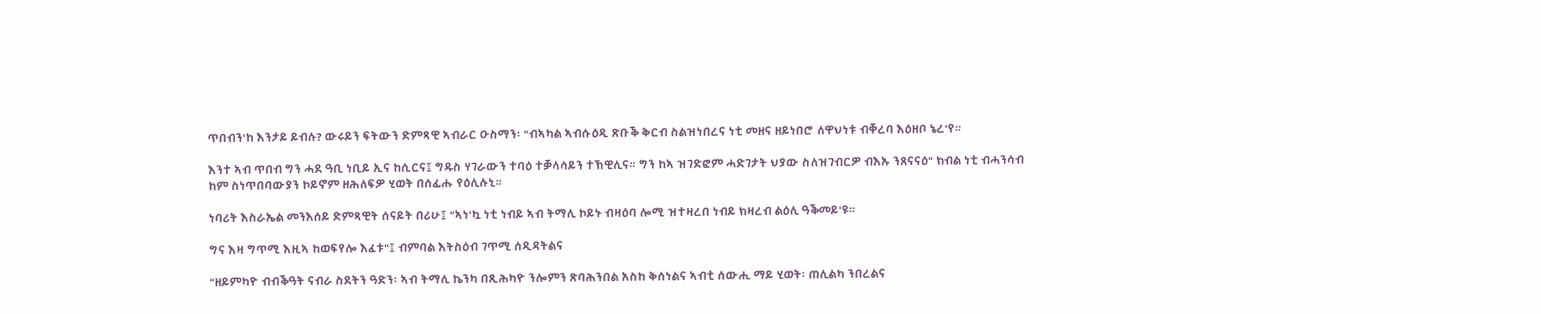ጥበብን'ከ እንታይ ይብሉ? ውሩይን ፍትውን ድምጻዊ ኣብራር ዑስማን፡ "ብኣካል ኣብሱዕዲ ጽቡቕ ቅርብ ስልዝነበረና ነቲ መዘና ዘይነበሮ ለዋህነቱ ብቐረባ እዕዘቦ ኔረ'የ።

እንተ ኣብ ጥበብ ግን ሓደ ዓቢ ነቢይ ኢና ከሲርና፤ ግዱስ ሃገራውን ተባዕ ተቓላሳይን ተኽዊሊና። ግን ከኣ ዝገድፎም ሓድገታት ህያው ስለዝገብርዎ ብእኡ ንጸናናዕ" ክብል ነቲ ብሓንሳብ ከም ስነጥበባውያን ኮይኖም ዘሕለፍዎ ሂወት በሰፊሑ የዕሊሉኒ።

ነባሪት እስራኤል መንእሰይ ድምጻዊት ሰናይት በሪሁ፤ "ኣነ'ኳ ነቲ ነብይ ኣብ ትማሊ ኮይኑ ብዛዕባ ሎሚ ዝተዛረበ ነብይ ክዛረብ ልዕሊ ዓቕመይ'ዩ።

ግና እዛ ግጥሚ እዚኣ ከወፍየሎ እፈቱ"፤ ብምባል እትስዕብ ገጥሚ ሰዲዳትልና

"ዘይምካዮ ብብቕዓት ናብራ ስደትን ዓድን፡ ኣብ ትማሊ ኬንካ በጺሕካዮ ንሎምን ጽባሕንበል አስከ ቅሰነልና ኣብቲ ሰውሒ ማይ ሂወት፡ ጠሊልካ ንበረልና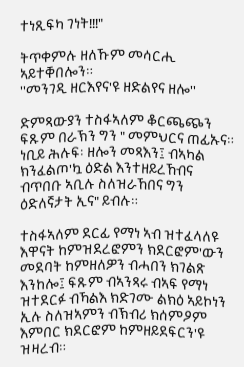ተነጺፍካ ገነት!!!"

ትጥቀምሉ ዘለኹም መሳርሒ ኣይተቐበሎን።
''መንገዲ ዘርእየና'ዩ ዘድልየና ዘሎ''

ድምጻውያን ተስፋኣለም ቆርጫጭን ፍጹም በራኽን ግን " መምህርና ጠፊኡና። ነቢይ ሕሉፍ፡ ዘሎን መጻእን፤ ብኣካል ክንፈልጦ'ኳ ዕድል እንተዘይረኸብና ብጥበቡ ኣቢሉ ስለዝራኸበና ግን ዕድለኛታት ኢና" ይብሉ።

ተስፋኣለም ደርፊ የማነ ኣብ ዝተፈላለዩ እዋናት ከምዝደረፎምን ክደርፎም'ውን መደባት ከምዘለዎን ብሓበን ክገልጽ እንከሎ፤ ፍጹም ብኣንጻሩ ብኣፍ የማነ ዝተደርፉ ብኻልእ ክድገሙ ልክዕ ኣይኮነን ኢሉ ስለዝኣምን ብኽብሪ ክሰምዖም እምበር ክደርፎም ከምዘይደፍርን'ዩ ዝዛረብ።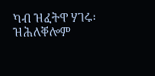ካብ ዝፈትዋ ሃገሩ፡ ዝሕለቐሎም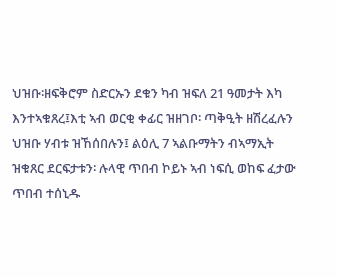ህዝቡ፡ዘፍቅሮም ስድርኡን ደቁን ካብ ዝፍለ 21 ዓመታት እካ እንተኣቁጸረ፤እቲ ኣብ ወርቂ ቀፊር ዝዘገቦ፡ ጣቅዒት ዘሽረፈሉን ህዝቡ ሃብቱ ዝኸሰበሉን፤ ልዕሊ 7 ኣልቡማትን ብኣማኢት ዝቁጸር ደርፍታቱን፡ ሉላዊ ጥበብ ኮይኑ ኣብ ነፍሲ ወከፍ ፈታው ጥበብ ተሰኒዱ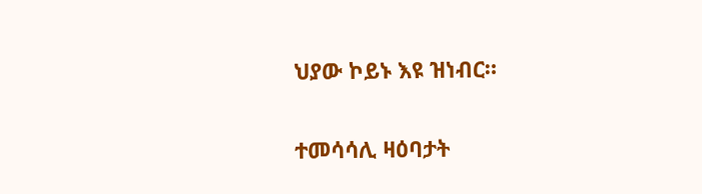ህያው ኮይኑ እዩ ዝነብር።

ተመሳሳሊ ዛዕባታት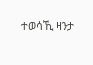ተወሳኺ ዛንታ